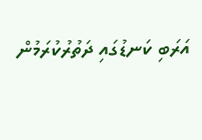އަރަބި ކަނޑުގައި ދަތުރުކުރަމުން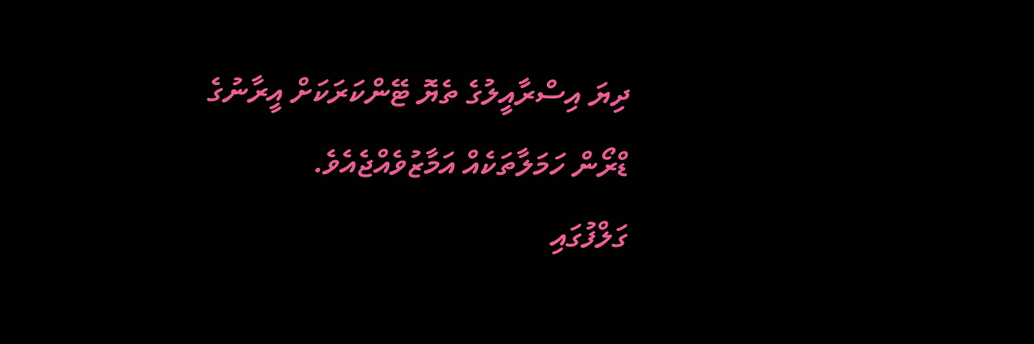ދިޔަ އިސްރާއީލުގެ ތެޔޮ ޓޭންކަރަކަށް އީރާނުގެ ޑްރޯން ހަމަލާތަކެއް އަމާޒުވެއްޖެއެވެ.
ގަލްފުގައި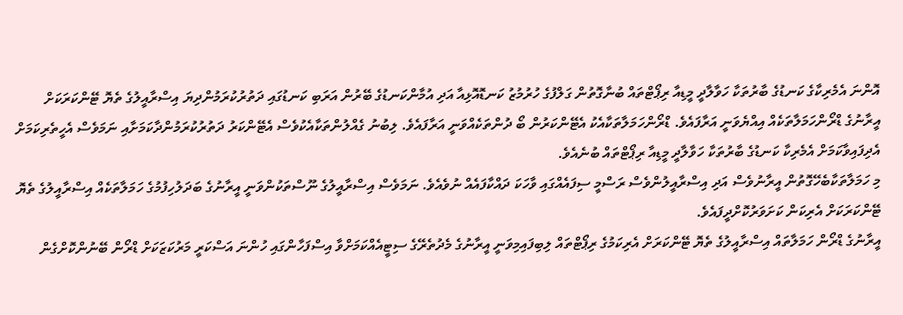އޮންނަ އެމެރިކާގެ ކަނޑުގެ ބާރުތަކާ ހަވާލާދީ މީޑިއާ ރިޕޯޓްތައް ބުނާގޮތުން ގަލްފުގެ ހުރުމުޒު ކަނޑޮއޮޅިއާ އަދި އުމާންކަނޑުގެ ބޭރުން އަރަބި ކަނޑުގައި ދަތުރުކުރަމުންދިޔަ އިސްރާއީލުގެ ތެޔޮ ޓޭންކަރަކަށް އީރާނުގެ ޑްރޯންހަމަލާތަކެއް އިއްޔެވަނީ އަރާފައެވެ. ޑްރޯންހަމަލާތަކާއެކު އެޓޭންކަރުން ބޯ ދުންތަކެއްވަނީ އަރާފައެވެ. ލިބުނު ގެއްލުންތަކާއެކުވެސް އެޓޭންކަރު ދަތުރުކުރަމުންދާކަމަށާއި ނަމަވެސް އެހީތެރިކަމަށް އެދިފައިވާކަމަށް އެމެރިކާ ކަނޑުގެ ބާރުތަކާ ހަވާލާދީ މީޑިއާ ރިޕޯޓްތައް ބުނެއެވެ.
މި ހަމަލާތަކާބެހޭގޮތުން އީރާނުވެސް އަދި އިސްރާއީލުންވެސް ރަސްމީ ސިފައެއްގައި ވާހަކަ ދައްކާފައެއް ނުވެއެވެ. ނަމަވެސް އިސްރާއީލުގެ ނޫސްތަކުންވަނީ އީރާނުގެ ބަދަލުހިފުމުގެ ހަމަލާތަކެއް އިސްރާއީލުގެ ތެޔޮ ޓޭންކަރަކަށް އެރިކަން ކަށަވަރުކޮށްދީފައެވެ.
އީރާނުގެ ޑްރޯން ހަމަލާތައް އިސްރާއީލުގެ ތެޔޮ ޓޭންކަރަށް އެރިކަމުގެ ރިޕޯޓްތައް ލިބިފައިމިވަނީ އީރާނުގެ މެދުތެރޭގެ ސިޓީއެއްކަމަށްވާ އިސްފަހާންގައި ހުންނަ އަސްކަރީ މަރުކަޒަކަށް ޑްރޯން ބޭނުންކޮށްގެން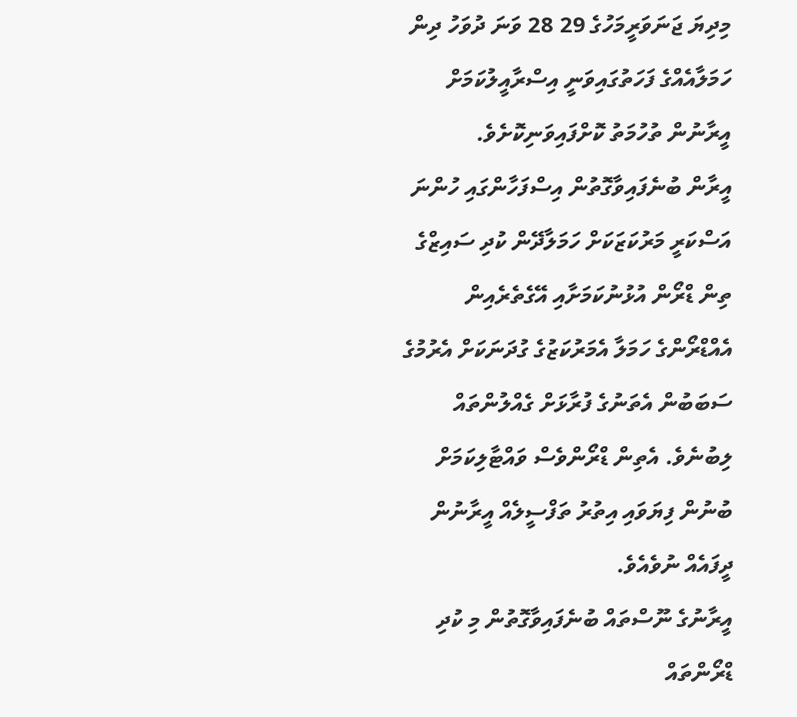މިދިޔަ ޖަނަވަރީމަހުގެ 29 28 ވަނަ ދުވަހު ދިން ހަމަލާއެއްގެ ފަހަތުގައިވަނީ އިސްރާއީލުކަމަށް އީރާނުން ތުހުމަތު ކޮށްފައިވަނިކޮށެވެ.
އީރާން ބުނެފައިވާގޮތުން އިސްފަހާންގައި ހުންނަ އަސްކަރީ މަރުކަޒަކަށް ހަމަލާދޭން ކުދި ސައިޒްގެ ތިން ޑްރޯން އުޅުނުކަމަށާއި އޭގެތެރެއިން އެއްޑްރޯންގެ ހަމަލާ އެމަރުކަޒުގެ ގުދަނަކަށް އެރުމުގެ ސަބަބުން އެތަނުގެ ފުރާޅަށް ގެއްލުންތައް ލިބުނެވެ. އެތިން ޑްރޯންވެސް ވައްޓާލިކަމަށް ބުނުން ފިޔަވައި އިތުރު ތަފްސީލެއް އީރާނުން ދީފައެއް ނުވެއެވެ.
އީރާނުގެ ނޫސްތައް ބުނެފައިވާގޮތުން މި ކުދި ޑްރޯންތައް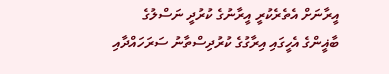އީރާނަށް އެތެރެކުރީ އީރާނުގެ ކުރުދީ ނަސްލުގެ ބާޣީންގެ އެހީގައި އިރާގުގެ ކުރުދިސްތާނު ސަރަހައްދާއި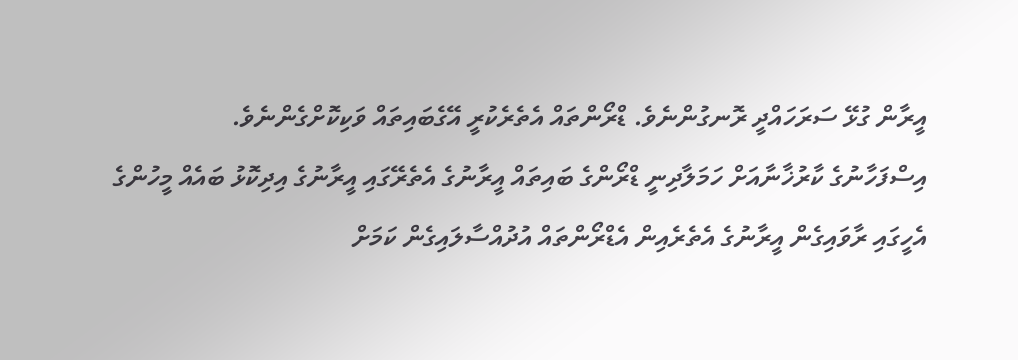އީރާން ގުޅޭ ސަރަހައްދީ ރޮނގުންނެވެ. ޑްރޯންތައް އެތެރެކުރީ އޭގެބައިތައް ވަކިކޮށްގެންނެވެ.
އިސްފަހާނުގެ ކާރުޚާނާއަށް ހަމަލާދިނީ ޑްރޯންގެ ބައިތައް އީރާނުގެ އެތެރޭގައި އީރާނުގެ އިދިކޮޅު ބައެއް މީހުންގެ އެހީގައި ރާވައިގެން އީރާނުގެ އެތެރެއިން އެޑްރޯންތައް އުދުއްސާލައިގެން ކަމަށް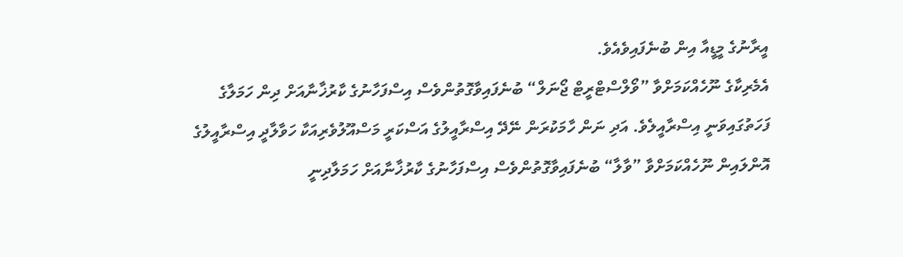އީރާނުގެ މީޑީއާ އިން ބުނެފައިވެއެވެ.
އެމެރިކާގެ ނޫހެއްކަމަށްވާ ”ވޯލްސްޓްރީޓް ޖޯނަލް“ ބުނެފައިވާގޮތުންވެސް އިސްފަހާނުގެ ކާރުޚާނާއަށް ދިން ހަމަލާގެ ފަހަތުގައިވަނީ އިސްރާއީލެވެ. އަދި ނަން ހާމަކުރަން ނޭދޭ އިސްރާއީލުގެ އަސްކަރީ މަސްއޫލުވެރިއަކާ ހަވާލާދީ އިސްރާއީލުގެ އޮންލައިން ނޫހެއްކަމަށްވާ ”ވާލާ“ ބުނެފައިވާގޮތުންވެސް އިސްފަހާނުގެ ކާރުޚާނާއަށް ހަމަލާދިނީ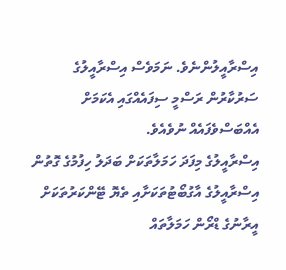އިސްރާއީލުންނެވެ. ނަމަވެސް އިސްރާއީލުގެ ސަރުކާރުން ރަސްމީ ސިފައެއްގައި އެކަމަށް އެއްބަސްވެފައެއް ނުވެއެވެ.
އިސްރާއީލުގެ މިފަދަ ހަމަލާތަކަށް ބަދަލު ހިފުމުގެ ގޮތުން އިސްރާއީލުގެ އާގުބޯޓުތަކަށާއި ތެޔޮ ޓޭންކަރުތަކަށް އީރާނުގެ ޑްރޯން ހަމަލާތައް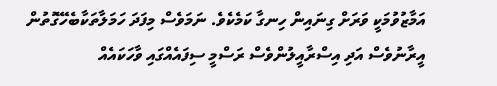އަމާޒުވުމަކީ ވަރަށް ގިނައިން ހިނގާ ކަމެކެވެ. ނަމަވެސް މިފަދަ ހަމަލާތަކާބެހޭގޮތުން އީރާނުވެސް އަދި އިސްރާއީލުންވެސް ރަސްމީ ސިފައެއްގައި ވާހަކައެއް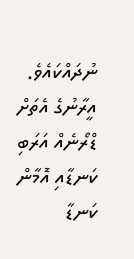ނުދައްކައެވެ. އީރާނުގެ އެތަށް ޑްރޯނެއް އަރަބި ކަނޑާއި އޮމާން ކަނޑާ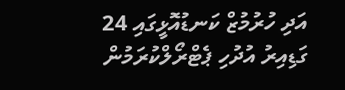އަދި ހުރުމުޒް ކަނޑުއޮޅީގައި 24 ގަޑިއިރު އުދުހި ޕެޓްރޯލްކުރަމުން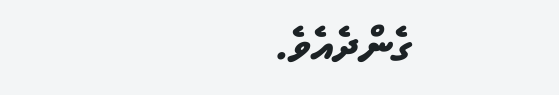ގެންދެއެވެ.